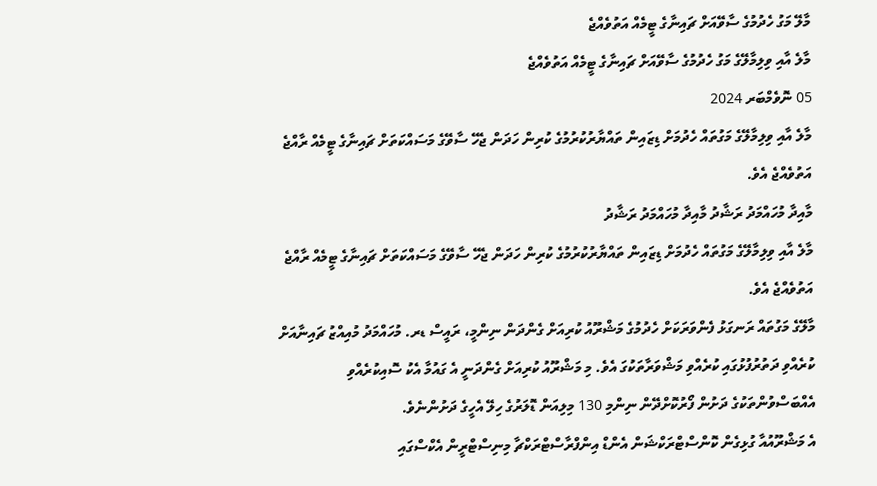މާލޭ މަގު ހެދުމުގެ ސާވޭއަށް ޗައިނާގެ ޓީމެއް އަތުވެއްޖެ
މާލެ އާއި ވިލިމާލޭގެ މަގު ހެދުމުގެ ސާވޭއަށް ޗައިނާގެ ޓީމެއް އަތުވެއްޖެ
05 ނޮވެމްބަރ 2024
މާލެ އާއި ވިލިމާލޭގެ މަގުތައް ހެދުމަށް ޑިޒައިން ތައްޔާރުކުރުމުގެ ކުރިން ހަދަން ޖެހޭ ސާވޭގެ މަސައްކަތަށް ޗައިނާގެ ޓީމެއް ރާއްޖެ އަތުވެއްޖެ އެވެ.
މާއިދާ މުހައްމަދު ރަޝާދު މާއިދާ މުހައްމަދު ރަޝާދު
މާލެ އާއި ވިލިމާލޭގެ މަގުތައް ހެދުމަށް ޑިޒައިން ތައްޔާރުކުރުމުގެ ކުރިން ހަދަން ޖެހޭ ސާވޭގެ މަސައްކަތަށް ޗައިނާގެ ޓީމެއް ރާއްޖެ އަތުވެއްޖެ އެވެ.
މާލޭގެ މަގުތައް ރަނގަޅު ފެންވަރަކަށް ހެދުމުގެ މަޝްރޫއު ކުރިއަށް ގެންދަން ނިންމީ، ރައީސް ޑރ. މުހައްމަދު މުއިއްޒު ޗައިނާއަށް ކުރެއްވި ދަތުރުފުޅުގައި ކުރެއްވި މަޝްވަރާތަކުގަ އެވެ. މި މަޝްރޫއު ކުރިއަށް ގެންދަނީ އެ ގައުމާ އެކު ސޮއިކުރެއްވި އެއްބަސްވުންތަކުގެ ދަށުން ފޯރުކޮށްދޭން ނިންމި 130 މިލިއަން ޑޮލަރުގެ ހިލޭ އެހީގެ ދަށުންނެވެ.
އެ މަޝްރޫއުއާ ގުޅިގެން ކޮންސްޓްރަކްޝަން އެންޑް އިންފްރާސްޓްރަކްޗާ މިނިސްޓްރީން އެކްސްގައި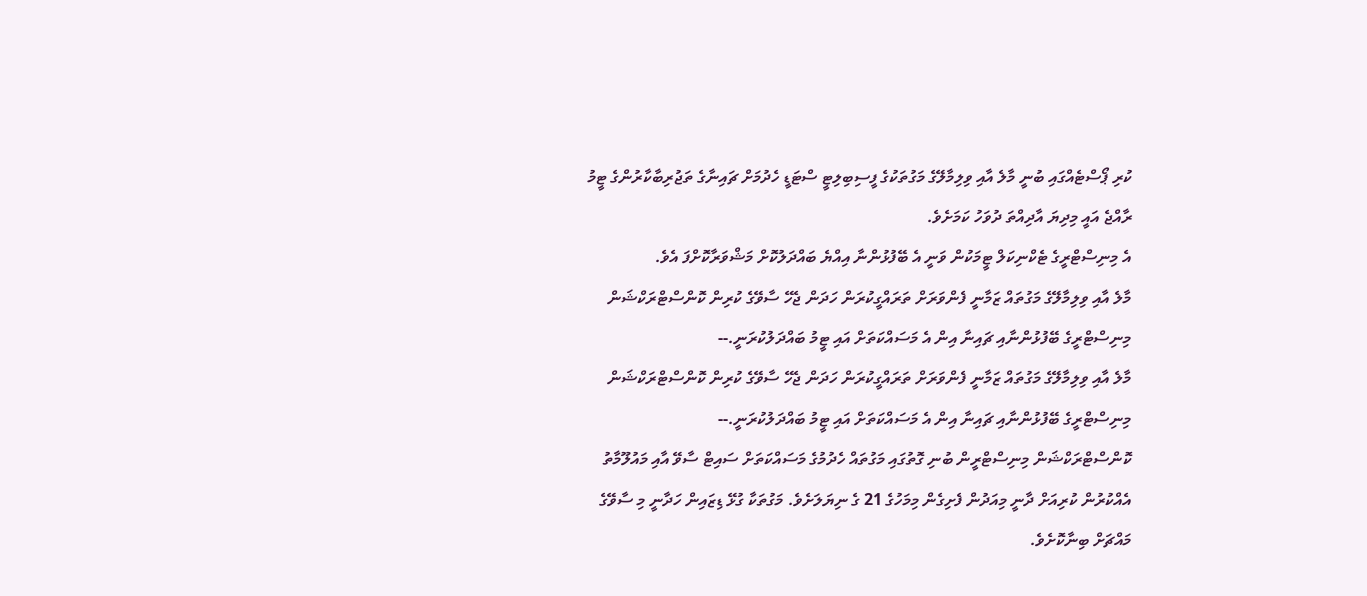ކުރި ޕޯސްޓެއްގައި ބުނީ މާލެ އާއި ވިލިމާލޭގެ މަގުތަކުގެ ފީސިބިލިޓީ ސްޓަޑީ ހެދުމަށް ޗައިނާގެ ތަޖުރިބާކާރުންގެ ޓީމު ރާއްޖެ އައީ މިދިޔަ އާދިއްތަ ދުވަހު ކަމަށެވެ.
އެ މިނިސްޓްރީގެ ޓެކްނިކަލް ޓީމަކުން ވަނީ އެ ބޭފުޅުންނާ އިއްޔެ ބައްދަލުކޮށް މަޝްވަރާކޮށްފަ އެވެ.
މާލެ އާއި ވިލިމާލޭގެ މަގުތައް ޒަމާނީ ފެންވަރަށް ތަރައްގީކުރަން ހަދަން ޖެހޭ ސާވޭގެ ކުރިން ކޮންސްޓްރަކްޝަން މިނިސްޓްރީގެ ބޭފުޅުންނާއި ޗައިނާ އިން އެ މަސައްކަތަށް އައި ޓީމު ބައްދަލުކުރަނީ.--
މާލެ އާއި ވިލިމާލޭގެ މަގުތައް ޒަމާނީ ފެންވަރަށް ތަރައްގީކުރަން ހަދަން ޖެހޭ ސާވޭގެ ކުރިން ކޮންސްޓްރަކްޝަން މިނިސްޓްރީގެ ބޭފުޅުންނާއި ޗައިނާ އިން އެ މަސައްކަތަށް އައި ޓީމު ބައްދަލުކުރަނީ.--
ކޮންސްޓްރަކްޝަން މިނިސްޓްރީން ބުނި ގޮތުގައި މަގުތައް ހެދުމުގެ މަސައްކަތަށް ސައިޓް ސާވޭ އާއި މައުލޫމާތު އެއްކުރުން ކުރިއަށް ދާނީ މިއަދުން ފެށިގެން މިމަހުގެ 21 ގެ ނިޔަލަށެވެ. މަގުތަކާ ގުޅޭ ޑިޒައިން ހަދާނީ މި ސާވޭގެ މައްޗަށް ބިނާކޮށެވެ.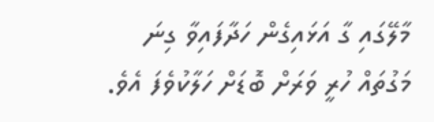މާލޭގައި ގާ އަޅައިގެން ހަދާފައިވާ ގިނަ މަގުތައް ހުރީ ވަރަށް ބޮޑަށް ހަލާކުވެފަ އެވެ.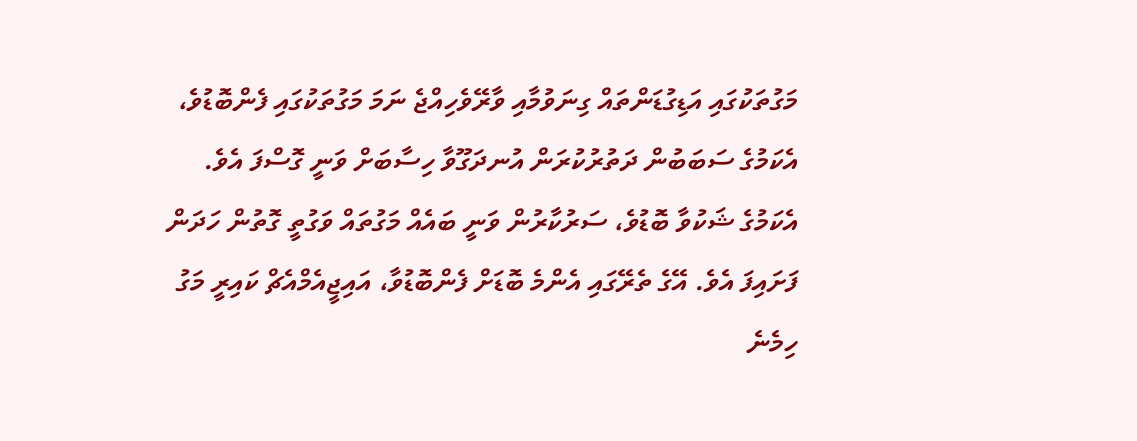މަގުތަކުގައި އަޑިގުޑަންތައް ގިނަވުމާއި ވާރޭވެހިއްޖެ ނަމަ މަގުތަކުގައި ފެންބޮޑުވެ، އެކަމުގެ ސަބަބުން ދަތުރުކުރަން އުނދަގޫވާ ހިސާބަށް ވަނީ ގޮސްފަ އެވެ.
އެކަމުގެ ޝަކުވާ ބޮޑުވެ، ސަރުކާރުން ވަނީ ބައެއް މަގުތައް ވަގުތީ ގޮތުން ހަދަން ފަށައިފަ އެވެ. އޭގެ ތެރޭގައި އެންމެ ބޮޑަށް ފެންބޮޑުވާ، އައިޖީއެމްއެޗް ކައިރީ މަގު ހިމެނެ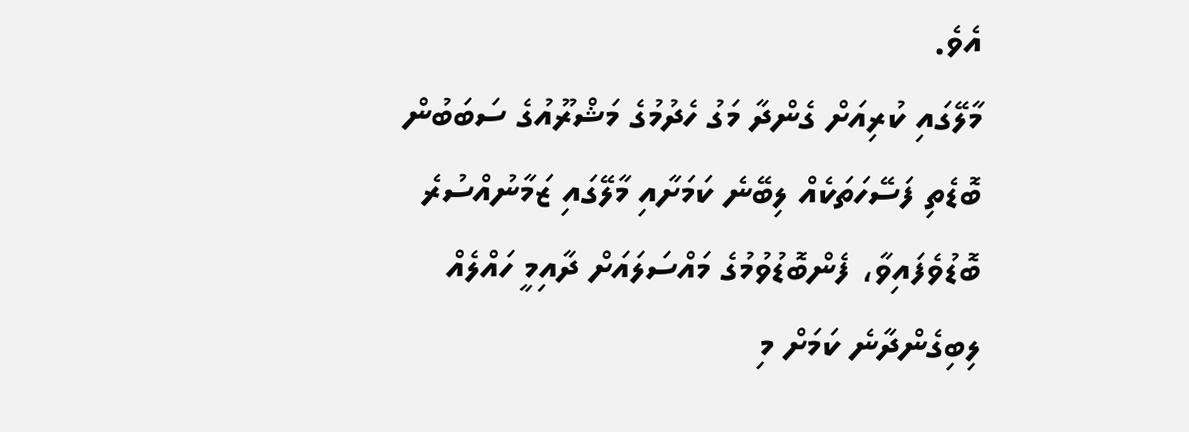އެވެ.
މާލޭގައި ކުރިއަށް ގެންދާ މަގު ހެދުމުގެ މަޝްރޫއުގެ ސަބަބުން ބޮޑެތި ފަސޭހަތަކެއް ލިބޭނެ ކަމަށާއި މާލޭގައި ޒަމާނުއްސުރެ ބޮޑުވެފައިވާ، ފެންބޮޑުވުމުގެ މައްސަލައަށް ދާއިމީ ހައްލެއް ލިބިގެންދާނެ ކަމަށް މި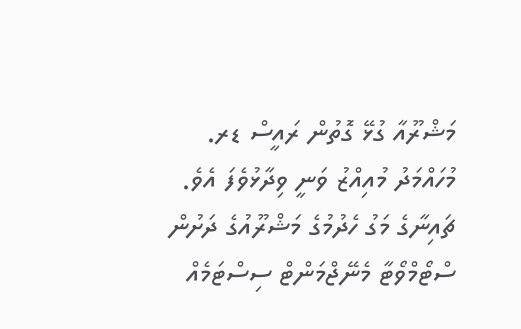މަޝްރޫއާ ގުޅޭ ގޮތުން ރައީސް ޑރ. މުހައްމަދު މުއިއްޒު ވަނީ ވިދާޅުވެފަ އެވެ.
ޗައިނާގެ މަގު ހެދުމުގެ މަޝްރޫއުގެ ދަށުން ސްޓޯމްވޯޓާ މެނޭޖްމަންޓް ސިސްޓަމެއް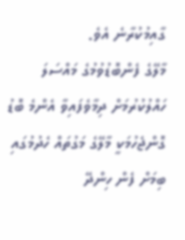ގާއިމުކުރާނެ އެވެ.
މާލޭގެ ފެންބޮޑުވުމުގެ މައްސަލަ ހައްލުކުރުމަށް ދިމާވެފައިވާ އެންމެ ބޮޑު ގޮންޖެހުމަކީ މާލޭގެ މަގުތައް ހެދުމުގައި ބިމަށް ފެން ހިންދޭ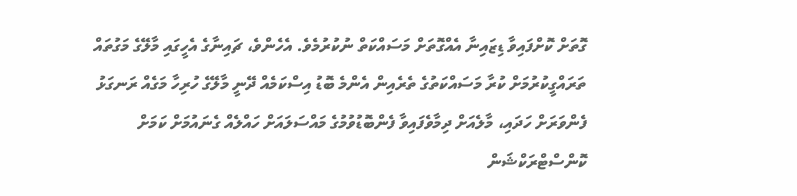ގޮތަށް ކޮށްފައިވާ ޑިޒައިނާ އެއްގޮތަށް މަސައްކަތް ނުކުރުމެވެ. އެހެންވެ، ޗައިނާގެ އެހީގައި މާލޭގެ މަގުތައް ތަރައްގީކުރުމަށް ކުރާ މަސައްކަތުގެ ތެރެއިން އެންމެ ބޮޑު އިސްކަމެއް ދޭނީ މާލޭގެ ހުރިހާ މަގެއް ރަނގަޅު ފެންވަރަށް ހަދައި، މާލެއަށް ދިމާވެފައިވާ ފެންބޮޑުވުމުގެ މައްސަލައަށް ހައްލެއް ގެނައުމަށް ކަމަށް ކޮންސްޓްރަކްޝަން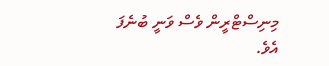މިނިސްޓްރީން ވެސް ވަނީ ބުނެފަ އެވެ.